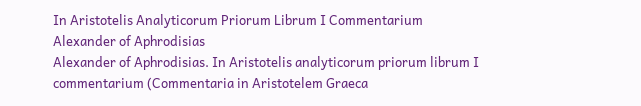In Aristotelis Analyticorum Priorum Librum I Commentarium
Alexander of Aphrodisias
Alexander of Aphrodisias. In Aristotelis analyticorum priorum librum I commentarium (Commentaria in Aristotelem Graeca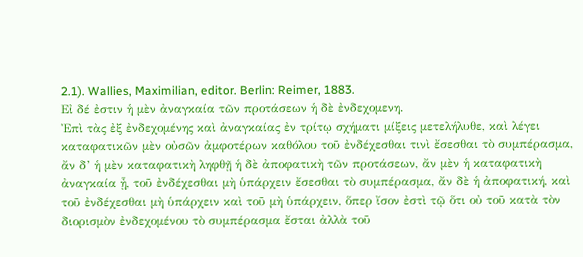2.1). Wallies, Maximilian, editor. Berlin: Reimer, 1883.
Εἰ δέ ἐστιν ἡ μὲν ἀναγκαία τῶν προτάσεων ἡ δὲ ἐνδεχομενη.
Ἐπὶ τὰς ἐξ ἐνδεχομένης καὶ ἀναγκαίας ἐν τρίτῳ σχήματι μίξεις μετελήλυθε, καὶ λέγει καταφατικῶν μὲν οὐσῶν ἀμφοτέρων καθόλου τοῦ ἐνδέχεσθαι τινὶ ἔσεσθαι τὸ συμπέρασμα, ἄν δ’ ἡ μὲν καταφατικὴ ληφθῇ ἡ δὲ ἀποφατικὴ τῶν προτάσεων, ἄν μὲν ἡ καταφατικὴ ἀναγκαία ᾖ, τοῦ ἐνδέχεσθαι μὴ ὑπάρχειν ἔσεσθαι τὸ συμπέρασμα, ἄν δὲ ἡ ἀποφατική, καὶ τοῦ ἐνδέχεσθαι μὴ ὑπάρχειν καὶ τοῦ μὴ ὑπάρχειν, ὅπερ ἴσον ἐστὶ τῷ ὅτι οὐ τοῦ κατὰ τὸν διορισμὸν ἐνδεχομένου τὸ συμπέρασμα ἔσται ἀλλὰ τοῦ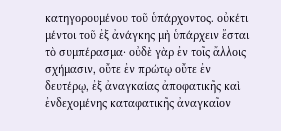κατηγορουμένου τοῦ ὑπάρχοντος. οὐκέτι μέντοι τοῦ ἐξ ἀνάγκης μὴ ὑπάρχειν ἔσται τὸ συμπέρασμα· οὐδὲ γὰρ ἐν τοῖς ἄλλοις σχήμασιν, οὔτε ἐν πρώτῳ οὔτε ἐν δευτέρῳ, ἐξ ἀναγκαίας ἀποφατικῆς καὶ ἐνδεχομένης καταφατικῆς ἀναγκαῖον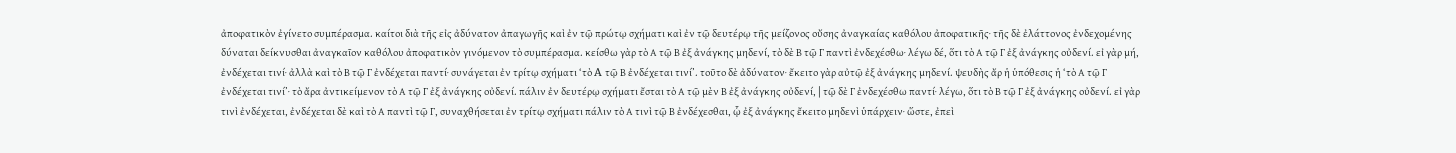ἀποφατικὸν ἐγίνετο συμπέρασμα. καίτοι διὰ τῆς εἰς ἀδύνατον ἀπαγωγῆς καὶ ἐν τῷ πρώτῳ σχήματι καὶ ἐν τῷ δευτέρῳ τῆς μείζονος οὔσης ἀναγκαίας καθόλου ἀποφατικῆς· τῆς δὲ ἐλάττονος ἐνδεχομένης δύναται δείκνυσθαι ἀναγκαῖον καθόλου ἀποφατικὸν γινόμενον τὸ συμπέρασμα. κείσθω γὰρ τὸ Α τῷ Β ἐξ ἀνάγκης μηδενί, τὸ δὲ Β τῷ Γ παντὶ ἐνδεχέσθω· λέγω δέ, ὅτι τὸ Α τῷ Γ ἐξ ἀνάγκης οὐδενί. εἰ γὰρ μή, ἐνδέχεται τινί· ἀλλὰ καὶ τὸ Β τῷ Γ ἐνδέχεται παντί· συνάγεται ἐν τρίτῳ σχήματι ‘τὸ A τῷ Β ἐνδέχεται τινί’. τοῦτο δὲ ἀδύνατον· ἔκειτο γὰρ αὐτῷ ἐξ ἀνάγκης μηδενί. ψευδὴς ἄρ ἡ ὑπόθεσις ἡ ‘τὸ Α τῷ Γ ἐνδέχεται τινί’· τὸ ἄρα ἀντικείμενον τὸ Α τῷ Γ ἐξ ἀνάγκης οὐδενί. πάλιν ἐν δευτέρῳ σχήματι ἔσται τὸ Α τῷ μὲν Β ἐξ ἀνάγκης οὐδενί, | τῷ δὲ Γ ἐνδεχέσθω παντί· λέγω, ὅτι τὸ Β τῷ Γ ἐξ ἀνάγκης οὐδενί. εἰ γὰρ τινὶ ἐνδέχεται, ἐνδέχεται δὲ καὶ τὸ Α παντὶ τῷ Γ, συναχθήσεται ἐν τρίτῳ σχήματι πάλιν τὸ Α τινὶ τῷ Β ἐνδέχεσθαι, ᾧ ἐξ ἀνάγκης ἔκειτο μηδενὶ ὑπάρχειν· ὥστε, ἐπεὶ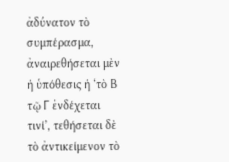ἀδύνατον τὸ συμπέρασμα, ἀναιρεθήσεται μὲν ἡ ὑπόθεσις ἡ ‘τὸ Β τῷ Γ ἐνδέχεται τινί’, τεθήσεται δὲ τὸ ἀντικείμενον τὸ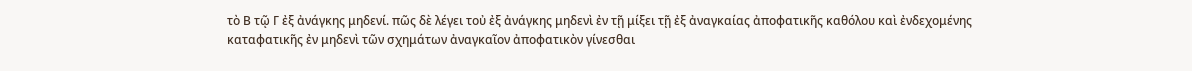τὸ Β τῷ Γ ἐξ ἀνάγκης μηδενί. πῶς δὲ λέγει τοὐ ἐξ ἀνάγκης μηδενὶ ἐν τῇ μίξει τῇ ἐξ ἀναγκαίας ἀποφατικῆς καθόλου καὶ ἐνδεχομένης καταφατικῆς ἐν μηδενὶ τῶν σχημάτων ἀναγκαῖον ἀποφατικὸν γίνεσθαι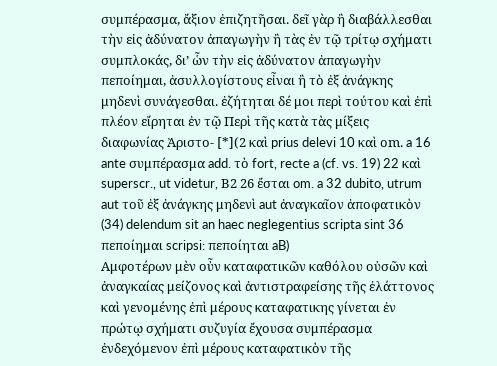συμπέρασμα, ἄξιον ἐπιζητῆσαι. δεῖ γὰρ ἢ διαβάλλεσθαι τὴν εἰς ἀδύνατον ἀπαγωγὴν ἢ τὰς ἐν τῷ τρίτῳ σχήματι συμπλοκάς, δι’ ὧν τὴν εἰς ἀδύνατον ἀπαγωγὴν πεποίημαι, ἀσυλλογίστους εἶναι ἢ τὸ ἐξ ἀνάγκης μηδενὶ συνάγεσθαι. ἐζήτηται δέ μοι περὶ τούτου καὶ ἐπὶ πλέον εἴρηται ἐν τῷ Περὶ τῆς κατὰ τὰς μίξεις διαφωνίας Ἀριστο- [*](2 καὶ prius delevi 10 καὶ οm. a 16 ante συμπέρασμα add. τὸ fort, recte a (cf. vs. 19) 22 καὶ superscr., ut videtur, Β2 26 ἔσται om. a 32 dubito, utrum aut τοῦ ἐξ ἀνάγκης μηδενὶ aut ἀναγκαῖον ἀποφατικὸν (34) delendum sit an haec neglegentius scripta sint 36 πεποίημαι scripsi: πεποίηται aB)
Αμφοτέρων μὲν οὖν καταφατικῶν καθόλου οὐσῶν καὶ ἀναγκαίας μείζονος καὶ ἀντιστραφείσης τῆς ἐλάττονος καὶ γενομένης ἐπὶ μέρους καταφατικης γίνεται ἐν πρώτῳ σχήματι συζυγία ἔχουσα συμπέρασμα ἐνδεχόμενον ἐπὶ μέρους καταφατικὸν τῆς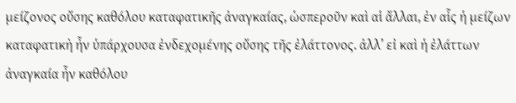μείζονος οὔσης καθόλου καταφατικῆς ἀναγκαίας, ὡσπεροῦν καὶ αἱ ἄλλαι, ἐν αἷς ἡ μείζων καταφατικὴ ἦν ὑπάρχουσα ἐνδεχομένης οὔσης τῆς ἐλάττονος. ἀλλ’ εἰ καὶ ἡ ἐλάττων ἀναγκαία ἦν καθόλου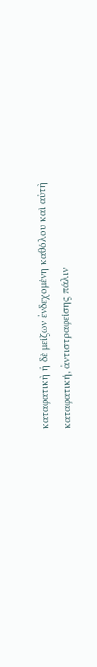καταφατικὴ ἡ δὲ μείζων ἐνδεχομένη καθόλου καὶ αὐτὴ καταφατική, ἀντιστραφείσης πάλιν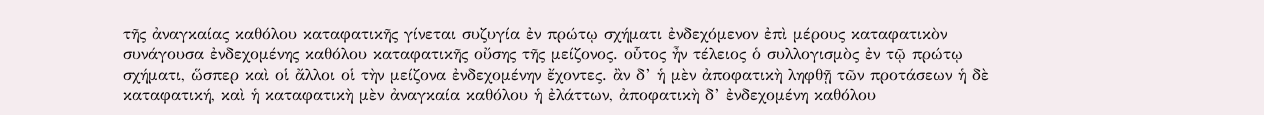τῆς ἀναγκαίας καθόλου καταφατικῆς γίνεται συζυγία ἐν πρώτῳ σχήματι ἐνδεχόμενον ἐπὶ μέρους καταφατικὸν συνάγουσα ἐνδεχομένης καθόλου καταφατικῆς οὔσης τῆς μείζονος. οὗτος ἦν τέλειος ὁ συλλογισμὸς ἐν τῷ πρώτῳ σχήματι, ὥσπερ καὶ οἱ ἄλλοι οἱ τὴν μείζονα ἐνδεχομένην ἔχοντες. ἂν δ’ ἡ μὲν ἀποφατικὴ ληφθῇ τῶν προτάσεων ἡ δὲ καταφατική, καὶ ἡ καταφατικὴ μὲν ἀναγκαία καθόλου ἡ ἐλάττων, ἀποφατικὴ δ’ ἐνδεχομένη καθόλου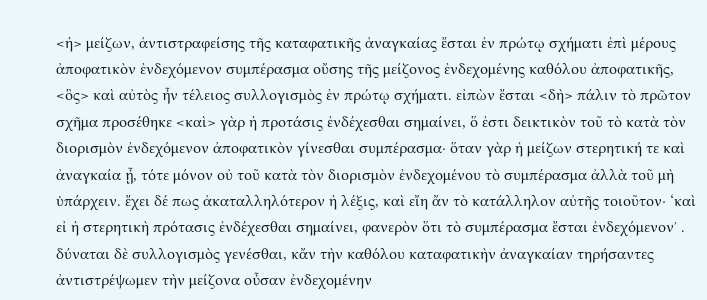<ἡ> μείζων, ἀντιστραφείσης τῆς καταφατικῆς ἀναγκαίας ἔσται ἐν πρώτῳ σχήματι ἐπὶ μέρους ἀποφατικὸν ἐνδεχόμενον συμπέρασμα οὔσης τῆς μείζονος ἐνδεχομένης καθόλου ἀποφατικῆς, <ὃς> καὶ αὐτὸς ἦν τέλειος συλλογισμὸς ἐν πρώτῳ σχήματι. εἰπὼν ἔσται <δὴ> πάλιν τὸ πρῶτον σχῆμα προσέθηκε <καὶ> γὰρ ἡ προτάσις ἐνδέχεσθαι σημαίνει, ὅ ἐστι δεικτικὸν τοῦ τὸ κατὰ τὸν διορισμὸν ἐνδεχόμενον ἀποφατικὸν γίνεσθαι συμπέρασμα· ὅταν γὰρ ἡ μείζων στερητική τε καὶ ἀναγκαία ᾖ, τότε μόνον οὐ τοῦ κατὰ τὸν διορισμὸν ἐνδεχομένου τὸ συμπέρασμα ἀλλὰ τοῦ μὴ ὑπάρχειν. ἔχει δέ πως ἀκαταλληλότερον ἡ λέξις, καὶ εἴη ἄν τὸ κατάλληλον αὐτῆς τοιοῦτον· ‘καὶ εἰ ἡ στερητικὴ πρότασις ἐνδέχεσθαι σημαίνει, φανερὸν ὅτι τὸ συμπέρασμα ἔσται ἐνδεχόμενον᾿ . δύναται δὲ συλλογισμὸς γενέσθαι, κἄν τὴν καθόλου καταφατικὴν ἀναγκαίαν τηρήσαντες ἀντιστρέψωμεν τὴν μείζονα οὖσαν ἐνδεχομένην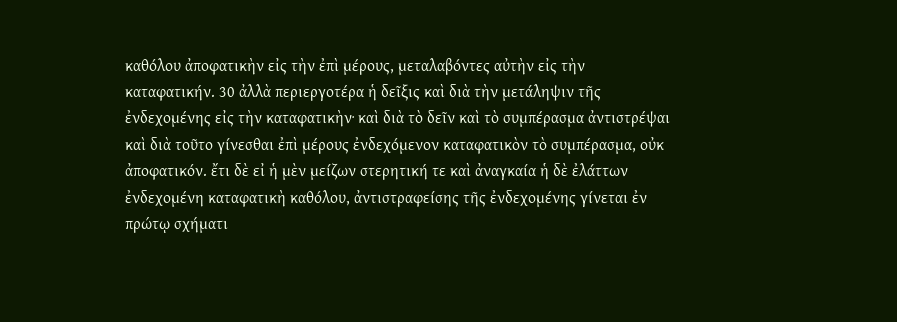καθόλου ἀποφατικὴν εἰς τὴν ἐπὶ μέρους, μεταλαβόντες αὐτὴν εἰς τὴν καταφατικήν. 30 ἀλλὰ περιεργοτέρα ἡ δεῖξις καὶ διὰ τὴν μετάληψιν τῆς ἐνδεχομένης εἰς τὴν καταφατικὴν· καὶ διὰ τὸ δεῖν καὶ τὸ συμπέρασμα ἀντιστρέψαι καὶ διὰ τοῦτο γίνεσθαι ἐπὶ μέρους ἐνδεχόμενον καταφατικὸν τὸ συμπέρασμα, οὐκ ἀποφατικόν. ἔτι δὲ εἰ ἡ μὲν μείζων στερητική τε καὶ ἀναγκαία ἡ δὲ ἐλάττων ἐνδεχομένη καταφατικὴ καθόλου, ἀντιστραφείσης τῆς ἐνδεχομένης γίνεται ἐν πρώτῳ σχήματι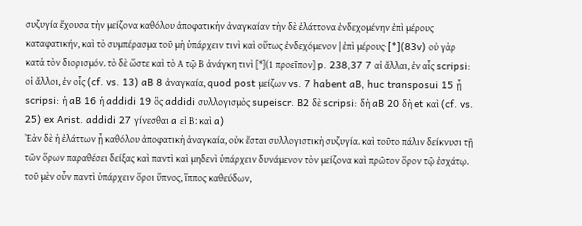συζυγία ἔχουσα τὴν μείζονα καθόλου ἀποφατικὴν ἀναγκαίαν τὴν δὲ ἐλάττονα ἐνδεχομένην ἐπὶ μέρους καταφατικήν, καὶ τὸ συμπέρασμα τοῦ μὴ ὑπάρχειν τινὶ καὶ οὕτως ἐνδεχόμενον | ἐπὶ μέρους· [*](83v) οὐ γὰρ κατὰ τὸν διορισμόν. τὸ δὲ ὥστε καὶ τὸ Α τῷ Β ἀνάγκη τινὶ [*](1 προεῖπον] p. 238,37 7 αἱ ἄλλαι, ἐν αἷς scripsi: οἱ ἄλλοι, ἐν οἷς (cf. vs. 13) aB 8 ἀναγκαία, quod post μείζων vs. 7 habent aB, huc transposui 15 ᾖ scripsi: ἡ aB 16 ἡ addidi 19 ὃς addidi συλλογισμὸς supeiscr. B2 δὲ scripsi: δὴ aB 20 δὴ et καὶ (cf. vs. 25) ex Arist. addidi 27 γίνεσθαι a εἰ Β: καὶ a)
Ἐὰν δὲ ἡ ἐλάττων ᾖ καθόλου ἀποφατικὴ ἀναγκαία, οὐκ ἔσται συλλογιστικὴ συζυγία. καὶ τοῦτο πάλιν δείκνυσι τῇ τῶν ὅρων παραθέσει δείξας καὶ παντὶ καὶ μηδενὶ ὑπάρχειν δυνάμενον τὸν μείζονα καὶ πρῶτον ὅρον τῷ ἐσχάτῳ. τοῦ μὲν οὖν παντὶ ὑπάρχειν ὅροι ὕπνος, ἵππος καθεύδων,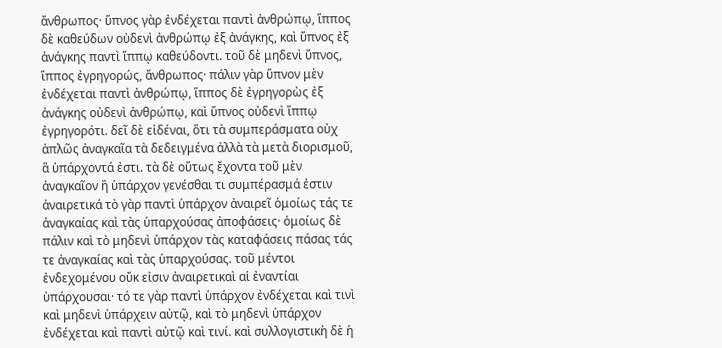ἄνθρωπος· ὕπνος γὰρ ἐνδέχεται παντὶ ἀνθρώπῳ, ἵππος δὲ καθεύδων οὐδενὶ ἀνθρώπῳ ἐξ ἀνάγκης, καὶ ὕπνος ἐξ ἀνάγκης παντὶ ἵππῳ καθεύδοντι. τοῦ δὲ μηδενὶ ὕπνος, ἵππος ἐγρηγορώς, ἄνθρωπος· πάλιν γὰρ ὕπνον μὲν ἐνδέχεται παντὶ ἀνθρώπῳ, ἵππος δὲ ἐγρηγορὼς ἐξ ἀνάγκης οὐδενὶ ἀνθρώπῳ, καὶ ὕπνος οὐδενὶ ἵππῳ ἐγρηγορότι. δεῖ δὲ εἰδέναι, ὅτι τὰ συμπεράσματα οὐχ ἁπλῶς ἀναγκαῖα τὰ δεδειγμένα ἀλλὰ τὰ μετὰ διορισμοῦ, ἃ ὑπάρχοντά ἐστι. τὰ δὲ οὕτως ἔχοντα τοῦ μὲν ἀναγκαῖον ἢ ὑπάρχον γενέσθαι τι συμπέρασμά ἐστιν ἀναιρετικά τὸ γὰρ παντὶ ὑπάρχον ἀναιρεῖ ὁμοίως τάς τε ἀναγκαίας καὶ τὰς ὑπαρχούσας ἀποφάσεις· ὁμοίως δὲ πάλιν καὶ τὸ μηδενὶ ὑπάρχον τὰς καταφάσεις πάσας τάς τε ἀναγκαίας καὶ τὰς ὑπαρχούσας. τοῦ μέντοι ἐνδεχομένου οὔκ εἰσιν ἀναιρετικαὶ αἱ ἐναντίαι ὑπάρχουσαι· τό τε γὰρ παντὶ ὑπάρχον ἐνδέχεται καὶ τινὶ καὶ μηδενὶ ὑπάρχειν αὐτῷ, καὶ τὸ μηδενὶ ὑπάρχον ἐνδέχεται καὶ παντὶ αὐτῷ καὶ τινί. καὶ συλλογιστικὴ δὲ ἡ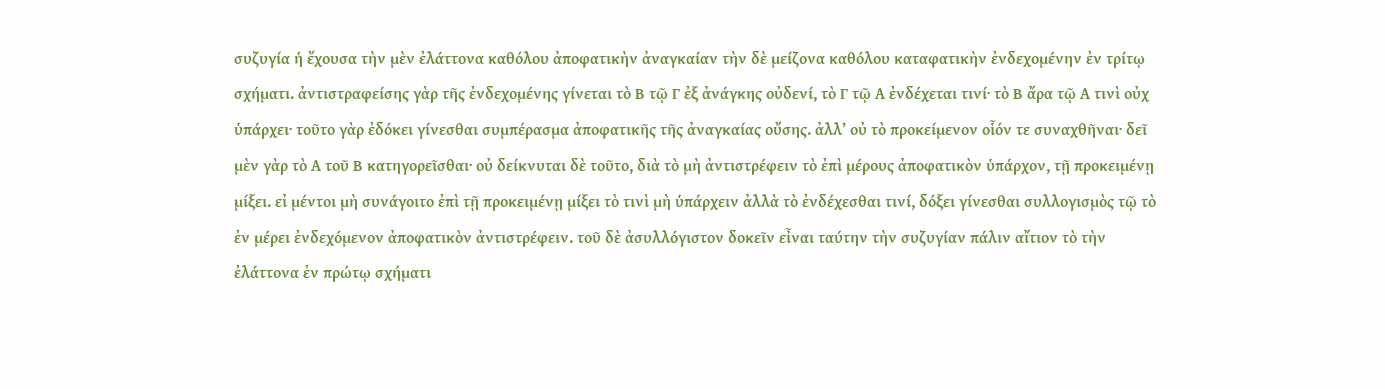συζυγία ἡ ἔχουσα τὴν μὲν ἐλάττονα καθόλου ἀποφατικὴν ἀναγκαίαν τὴν δὲ μείζονα καθόλου καταφατικὴν ἐνδεχομένην ἐν τρίτῳ σχήματι. ἀντιστραφείσης γὰρ τῆς ἐνδεχομένης γίνεται τὸ Β τῷ Γ ἐξ ἀνάγκης οὐδενί, τὸ Γ τῷ Α ἐνδέχεται τινί· τὸ Β ἄρα τῷ Α τινὶ οὐχ ὑπάρχει· τοῦτο γὰρ ἐδόκει γίνεσθαι συμπέρασμα ἀποφατικῆς τῆς ἀναγκαίας οὔσης. ἀλλ’ οὐ τὸ προκείμενον οἷόν τε συναχθῆναι· δεῖ μὲν γὰρ τὸ Α τοῦ Β κατηγορεῖσθαι· οὐ δείκνυται δὲ τοῦτο, διὰ τὸ μὴ ἀντιστρέφειν τὸ ἐπὶ μέρους ἀποφατικὸν ὑπάρχον, τῇ προκειμένῃ μίξει. εἰ μέντοι μὴ συνάγοιτο ἐπὶ τῇ προκειμένῃ μίξει τὸ τινὶ μὴ ὑπάρχειν ἀλλὰ τὸ ἐνδέχεσθαι τινί, δόξει γίνεσθαι συλλογισμὸς τῷ τὸ ἐν μέρει ἐνδεχόμενον ἀποφατικὸν ἀντιστρέφειν. τοῦ δὲ ἀσυλλόγιστον δοκεῖν εἶναι ταύτην τὴν συζυγίαν πάλιν αἴτιον τὸ τὴν ἐλάττονα ἐν πρώτῳ σχήματι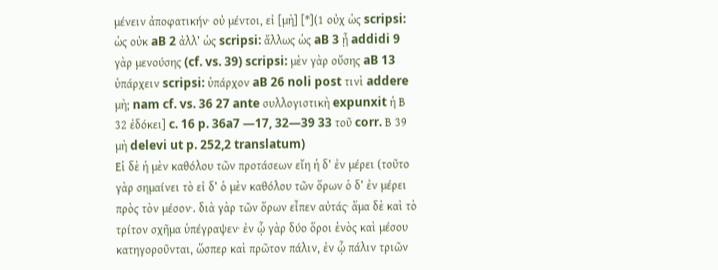μένειν ἀποφατικήν· οὐ μέντοι, εἰ [μὴ] [*](1 οὐχ ὡς scripsi: ὡς οὐκ aB 2 ἀλλ’ ὡς scripsi: ἄλλως ὡς aB 3 ᾖ addidi 9 γὰρ μενούσης (cf. vs. 39) scripsi: μὲν γὰρ οὔσης aB 13 ὑπάρχειν scripsi: ὑπάρχον aB 26 noli post τινὶ addere μὴ; nam cf. vs. 36 27 ante συλλογιστικὴ expunxit ἡ Β 32 ἐδόκει] c. 16 p. 36a7 —17, 32—39 33 τοῦ corr. Β 39 μὴ delevi ut p. 252,2 translatum)
Εἱ δὲ ἡ μὲν καθόλου τῶν προτάσεων εἴη ἡ δ’ ἐν μέρει (τοῦτο γὰρ σημαίνει τὸ εἰ δ’ ὁ μὲν καθόλου τῶν ὅρων ὁ δ’ ἐν μέρει πρὸς τὸν μέσον·. διὰ γὰρ τῶν ὅρων εἶπεν αὐτάς· ἅμα δὲ καὶ τὸ τρίτον σχῆμα ὑπέγραψεν· ἐν ᾧ γὰρ δύο ὅροι ἑνὸς καὶ μέσου κατηγοροῦνται, ὥσπερ καὶ πρῶτον πάλιν, ἐν ᾧ πάλιν τριῶν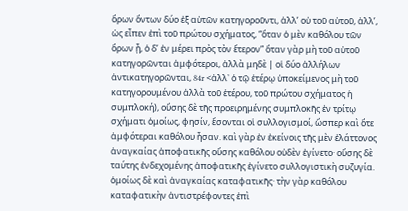ὅρων ὄντων δύο ἐξ αὐτῶν κατηγοροῦντι, ἀλλ’ οὐ τοῦ αὐτοῦ, ἀλλ’, ὡς εἶπεν ἐπὶ τοῦ πρώτου σχήματος, “ὅταν ὁ μὲν καθόλου τῶν ὅρων ᾖ, ὁ δ’ ἐν μέρει πρὸς τὸν ἕτερον” ὅταν γὰρ μὴ τοῦ αὐτοῦ κατηγορῶνται ἀμφότεροι, ἀλλὰ μηδὲ | οἱ δύο ἀλλήλων ἀντικατηγορῶνται, 84r <ἀλλ᾿ ὁ τῷ ἑτέρῳ ὑποκείμενος μὴ τοῦ κατηγορουμένου ἀλλὰ τοῦ ἑτέρου, τοῦ πρώτου σχήματος ἡ συμπλοκή), οὔσης δὲ τῆς προειρημένης συμπλοκῆς ἐν τρίτῳ σχήματι ὁμοίως, φησίν, ἔσονται οἱ συλλογισμοί, ὥσπερ καὶ ὅτε ἀμφότεραι καθόλου ἦσαν. καὶ γὰρ ἐν ἐκείνοις τῆς μὲν ἐλάττονος ἀναγκαίας ἀποφατικῆς οὔσης καθόλου οὐδὲν ἐγίνετο· οὔσης δὲ ταύτης ἐνδεχομένης ἀποφατικῆς ἐγίνετο συλλογιστικὴ συζυγία. ὁμοίως δὲ καὶ ἀναγκαίας καταφατικῆς· τὴν γὰρ καθόλου καταφατικὴν ἀντιστρέφοντες ἐπὶ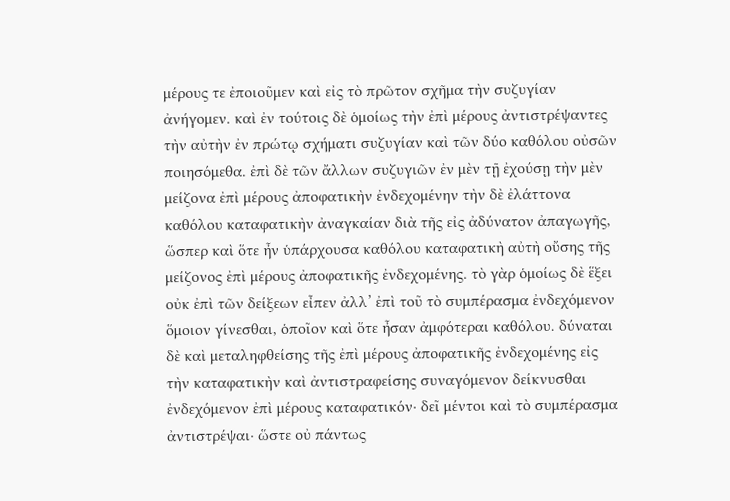μέρους τε ἐποιοῦμεν καὶ εἰς τὸ πρῶτον σχῆμα τὴν συζυγίαν ἀνήγομεν. καὶ ἐν τούτοις δὲ ὁμοίως τὴν ἐπὶ μέρους ἀντιστρέψαντες τὴν αὐτὴν ἐν πρώτῳ σχήματι συζυγίαν καὶ τῶν δύο καθόλου οὐσῶν ποιησόμεθα. ἐπὶ δὲ τῶν ἄλλων συζυγιῶν ἐν μὲν τῇ ἐχούσῃ τὴν μὲν μείζονα ἐπὶ μέρους ἀποφατικὴν ἐνδεχομένην τὴν δὲ ἐλάττονα καθόλου καταφατικὴν ἀναγκαίαν διὰ τῆς εἰς ἀδύνατον ἀπαγωγῆς, ὥσπερ καὶ ὅτε ἦν ὑπάρχουσα καθόλου καταφατικὴ αὐτὴ οὔσης τῆς μείζονος ἐπὶ μέρους ἀποφατικῆς ἐνδεχομένης. τὸ γὰρ ὁμοίως δὲ ἕξει οὐκ ἐπὶ τῶν δείξεων εἶπεν ἀλλ’ ἐπὶ τοῦ τὸ συμπέρασμα ἐνδεχόμενον ὅμοιον γίνεσθαι, ὁποῖον καὶ ὅτε ἦσαν ἀμφότεραι καθόλου. δύναται δὲ καὶ μεταληφθείσης τῆς ἐπὶ μέρους ἀποφατικῆς ἐνδεχομένης εἰς τὴν καταφατικὴν καὶ ἀντιστραφείσης συναγόμενον δείκνυσθαι ἐνδεχόμενον ἐπὶ μέρους καταφατικόν· δεῖ μέντοι καὶ τὸ συμπέρασμα ἀντιστρέψαι· ὥστε οὐ πάντως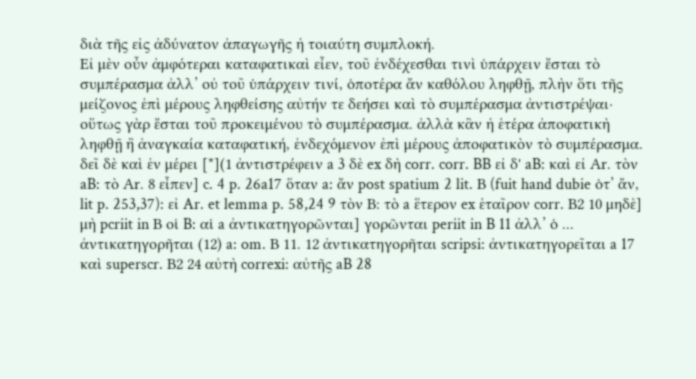διὰ τῆς εἰς ἀδύνατον ἀπαγωγῆς ἡ τοιαύτη συμπλοκή.
Εἰ μὲν οὖν ἀμφότεραι καταφατικαὶ εἶεν, τοῦ ἐνδέχεσθαι τινὶ ὑπάρχειν ἔσται τὸ συμπέρασμα ἀλλ’ οὐ τοῦ ὑπάρχειν τινί, ὁποτέρα ἄν καθόλου ληφθῇ, πλὴν ὅτι τῆς μείζονος ἐπὶ μέρους ληφθείσης αὐτήν τε δεήσει καὶ τὸ συμπέρασμα ἀντιστρέψαι· οὕτως γὰρ ἔσται τοῦ προκειμένου τὸ συμπέρασμα. ἀλλὰ κἂν ἡ ἑτέρα ἀποφατικὴ ληφθῇ ἢ ἀναγκαία καταφατική, ἐνδεχόμενον ἐπὶ μέρους ἀποφατικὸν τὸ συμπέρασμα. δεῖ δὲ καὶ ἐν μέρει [*](1 ἀντιστρέφειν a 3 δὲ ex δὴ corr. corr. BB εἰ δ' aB: καὶ εἰ Αr. τὸν aB: τὸ Αr. 8 εἶπεν] c. 4 p. 26a17 ὅταν a: ἄν post spatium 2 lit. Β (fuit hand dubie ὁτ’ ἄν, lit p. 253,37): εἰ Ar. et lemma p. 58,24 9 τὸν Β: τὸ a ἕτερον ex ἑταῖρον corr. Β2 10 μηδὲ] μὴ pcriit in Β οἱ B: αἱ a ἀντικατηγορῶνται] γορῶνται periit in B 11 ἀλλ’ ὁ ... ἀντικατηγορῆται (12) a: om. Β 11. 12 ἀντικατηγορῆται scripsi: ἀντικατηγορεῖται a 17 καὶ superscr. Β2 24 αὐτὴ correxi: αὐτῆς aB 28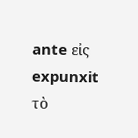ante εἰς expunxit τὸ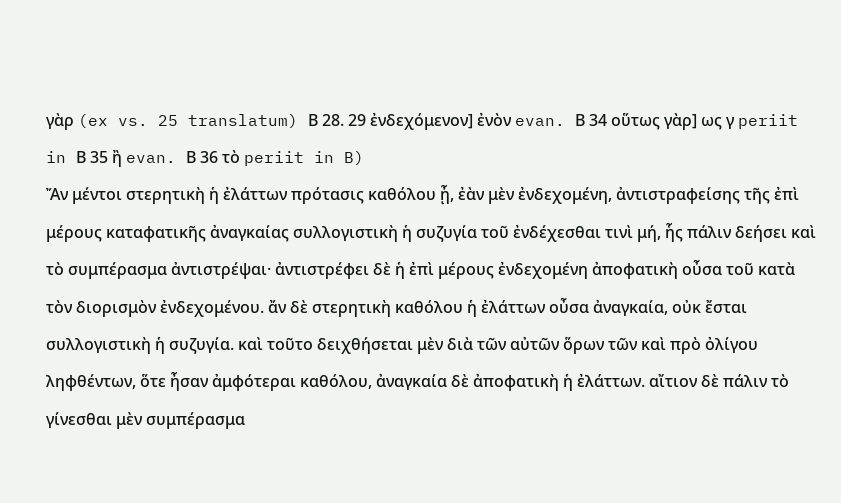γὰρ (ex vs. 25 translatum) Β 28. 29 ἐνδεχόμενον] ἐνὸν evan. Β 34 οὕτως γὰρ] ως γ periit in Β 35 ἢ evan. Β 36 τὸ periit in B)
Ἄν μέντοι στερητικὴ ἡ ἐλάττων πρότασις καθόλου ᾖ, ἐὰν μὲν ἐνδεχομένη, ἀντιστραφείσης τῆς ἐπὶ μέρους καταφατικῆς ἀναγκαίας συλλογιστικὴ ἡ συζυγία τοῦ ἐνδέχεσθαι τινὶ μή, ἧς πάλιν δεήσει καὶ τὸ συμπέρασμα ἀντιστρέψαι· ἀντιστρέφει δὲ ἡ ἐπὶ μέρους ἐνδεχομένη ἀποφατικὴ οὖσα τοῦ κατὰ τὸν διορισμὸν ἐνδεχομένου. ἄν δὲ στερητικὴ καθόλου ἡ ἐλάττων οὖσα ἀναγκαία, οὐκ ἔσται συλλογιστικὴ ἡ συζυγία. καὶ τοῦτο δειχθήσεται μὲν διὰ τῶν αὐτῶν ὅρων τῶν καὶ πρὸ ὀλίγου ληφθέντων, ὅτε ἦσαν ἀμφότεραι καθόλου, ἀναγκαία δὲ ἀποφατικὴ ἡ ἐλάττων. αἴτιον δὲ πάλιν τὸ γίνεσθαι μὲν συμπέρασμα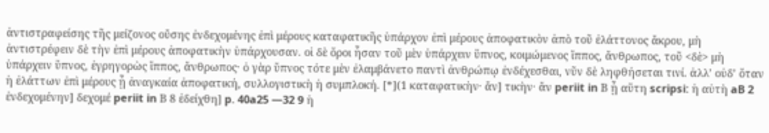ἀντιστραφείσης τῆς μείζονος οὔσης ἐνδεχομένης ἐπὶ μέρους καταφατικῆς ὑπάρχον ἐπὶ μέρους ἀποφατικὸν ἀπὸ τοῦ ἐλάττονος ἄκρου, μὴ ἀντιστρέφειν δὲ τὴν ἐπὶ μέρους ἀποφατικὴν ὑπάρχουσαν. οἱ δὲ ὅροι ἦσαν τοῦ μὲν ὑπάρχειν ὕπνος, κοιμώμενος ἵππος, ἄνθρωπος, τοῦ <δὲ> μὴ ὑπάρχειν ὕπνος, ἐγρηγορὼς ἵππος, ἄνθρωπος· ὁ γὰρ ὕπνος τότε μὲν ἐλαμβάνετο παντὶ ἀνθρώπῳ ἐνδέχεσθαι, νῦν δὲ ληφθήσεται τινί. ἀλλ’ οὐδ’ ὅταν ἡ ἐλάττων ἐπὶ μέρους ᾖ ἀναγκαία ἀποφατική, συλλογιστικὴ ἡ συμπλοκή. [*](1 καταφατικὴν· ἄν] τικὴν· ἄν periit in Β ᾖ αὕτη scripsi: ἡ αὐτὴ aB 2 ἐνδεχομένην] δεχομέ periit in Β 8 ἐδείχθη] p. 40a25 —32 9 ἡ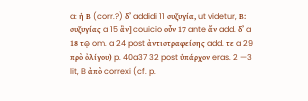a: ἡ Β (corr.?) δ’ addidi 11 συζυγία, ut videtur, Β: συζυγίας a 15 ἂν] couicio οὖν 17 ante ἄν add. δ’ a 18 τῷ om. a 24 post ἀντιστραφείσης add. τε a 29 πρὸ ὀλίγου) p. 40a37 32 post ὑπάρχον eras. 2 —3 lit, B ἀπὸ correxi (cf. p.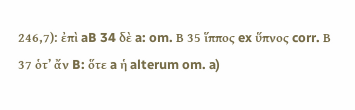246,7): ἐπὶ aB 34 δὲ a: om. Β 35 ἵππος ex ὕπνος corr. Β 37 ὁτ’ ἄν B: ὅτε a ἡ alterum om. a)